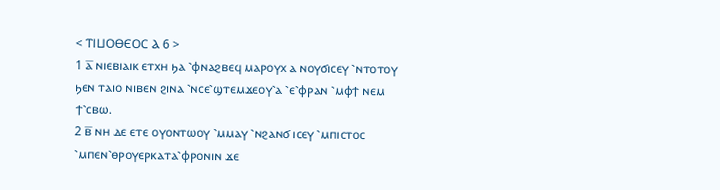< ⲦⲒⳘⲞⲐⲈⲞⲤ Ⲁ 6 >
1 ⲁ̅ ⲛⲓⲉⲃⲓⲁⲓⲕ ⲉⲧⲭⲏ ϧⲁ ⳿ⲫⲛⲁϩⲃⲉϥ ⲙⲁⲣⲟⲩⲭ ⲁ ⲛⲟⲩϭⲓⲥⲉⲩ ⳿ⲛⲧⲟⲧⲟⲩ ϧⲉⲛ ⲧⲁⲓⲟ ⲛⲓⲃⲉⲛ ϩⲓⲛⲁ ⳿ⲛⲥⲉ⳿ϣⲧⲉⲙϫⲉⲟⲩ⳿ⲁ ⳿ⲉ⳿ⲫⲣⲁⲛ ⳿ⲙⲫϯ ⲛⲉⲙ ϯ⳿ⲥⲃⲱ.
2 ⲃ̅ ⲛⲏ ⲇⲉ ⲉⲧⲉ ⲟⲩⲟⲛⲧⲱⲟⲩ ⳿ⲙⲙⲁⲩ ⳿ⲛϩⲁⲛϭ ⲓⲥⲉⲩ ⳿ⲙⲡⲓⲥⲧⲟⲥ ⳿ⲙⲡⲉⲛ⳿ⲑⲣⲟⲩⲉⲣⲕⲁⲧⲁ⳿ⲫⲣⲟⲛⲓⲛ ϫⲉ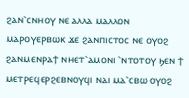ϩⲁⲛ⳿ⲥⲛⲏⲟⲩ ⲛⲉ ⲁⲗⲗⲁ ⲙⲁⲗⲗⲟⲛ ⲙⲁⲣⲟⲩⲉⲣⲃⲱⲕ ϫⲉ ϩⲁⲛⲡⲓⲥⲧⲟⲥ ⲛⲉ ⲟⲩⲟϩ ϩⲁⲛⲙⲉⲛⲣⲁϯ ⲛⲏⲉⲧ⳿ⲁⲙⲟⲛⲓ ⳿ⲛⲧⲟⲧⲟⲩ ϧⲉⲛ ϯ ⲙⲉⲧⲣⲉϥⲉⲣϩⲉⲃⲛⲟⲩϥⲓ ⲛⲁⲓ ⲙⲁ⳿ⲥⲃⲱ ⲟⲩⲟϩ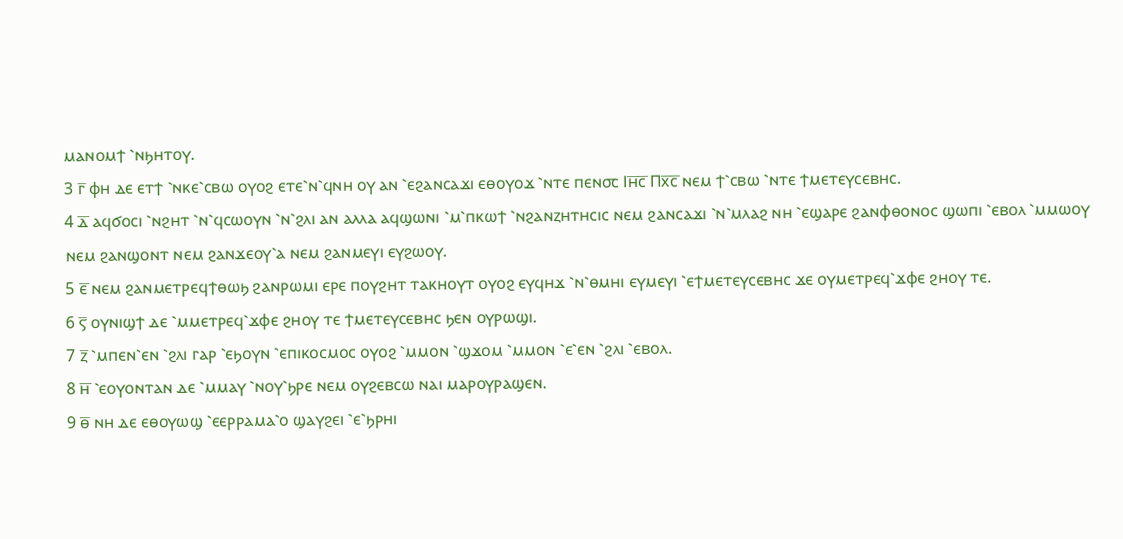ⲙⲁⲛⲟⲙϯ ⳿ⲛϧⲏⲧⲟⲩ.
3 ⲅ̅ ⲫⲏ ⲇⲉ ⲉⲧϯ ⳿ⲛⲕⲉ⳿ⲥⲃⲱ ⲟⲩⲟϩ ⲉⲧⲉ⳿ⲛ⳿ϥⲛⲏ ⲟⲩ ⲁⲛ ⳿ⲉϩⲁⲛⲥⲁϫⲓ ⲉⲑⲟⲩⲟϫ ⳿ⲛⲧⲉ ⲡⲉⲛ⳪ Ⲓⲏ̅ⲥ̅ Ⲡⲭ̅ⲥ̅ ⲛⲉⲙ ϯ⳿ⲥⲃⲱ ⳿ⲛⲧⲉ ϯⲙⲉⲧⲉⲩⲥⲉⲃⲏⲥ.
4 ⲇ̅ ⲁϥϭⲟⲥⲓ ⳿ⲛϩⲏⲧ ⳿ⲛ⳿ϥⲥⲱⲟⲩⲛ ⳿ⲛ⳿ϩⲗⲓ ⲁⲛ ⲁⲗⲗⲁ ⲁϥϣⲱⲛⲓ ⳿ⲙ⳿ⲡⲕⲱϯ ⳿ⲛϩⲁⲛⲍⲏⲧⲏⲥⲓⲥ ⲛⲉⲙ ϩⲁⲛⲥⲁϫⲓ ⳿ⲛ⳿ⲙⲗⲁϩ ⲛⲏ ⳿ⲉϣⲁⲣⲉ ϩⲁⲛⲫⲑⲟⲛⲟⲥ ϣⲱⲡⲓ ⳿ⲉⲃⲟⲗ ⳿ⲙⲙⲱⲟⲩ ⲛⲉⲙ ϩⲁⲛϣⲟⲛⲧ ⲛⲉⲙ ϩⲁⲛϫⲉⲟⲩ⳿ⲁ ⲛⲉⲙ ϩⲁⲛⲙⲉⲩⲓ ⲉⲩϩⲱⲟⲩ.
5 ⲉ̅ ⲛⲉⲙ ϩⲁⲛⲙⲉⲧⲣⲉϥϯⲑⲱϧ ϩⲁⲛⲣⲱⲙⲓ ⲉⲣⲉ ⲡⲟⲩϩⲏⲧ ⲧⲁⲕⲏⲟⲩⲧ ⲟⲩⲟϩ ⲉⲩϥⲏϫ ⳿ⲛ⳿ⲑⲙⲏⲓ ⲉⲩⲙⲉⲩⲓ ⳿ⲉϯⲙⲉⲧⲉⲩⲥⲉⲃⲏⲥ ϫⲉ ⲟⲩⲙⲉⲧⲣⲉϥ⳿ϫⲫⲉ ϩⲏⲟⲩ ⲧⲉ.
6 ⲋ̅ ⲟⲩⲛⲓϣϯ ⲇⲉ ⳿ⲙⲙⲉⲧⲣⲉϥ⳿ϫⲫⲉ ϩⲏⲟⲩ ⲧⲉ ϯⲙⲉⲧⲉⲩⲥⲉⲃⲏⲥ ϧⲉⲛ ⲟⲩⲣⲱϣⲓ.
7 ⲍ̅ ⳿ⲙⲡⲉⲛ⳿ⲉⲛ ⳿ϩⲗⲓ ⲅⲁⲣ ⳿ⲉϧⲟⲩⲛ ⳿ⲉⲡⲓⲕⲟⲥⲙⲟⲥ ⲟⲩⲟϩ ⳿ⲙⲙⲟⲛ ⳿ϣϫⲟⲙ ⳿ⲙⲙⲟⲛ ⳿ⲉ⳿ⲉⲛ ⳿ϩⲗⲓ ⳿ⲉⲃⲟⲗ.
8 ⲏ̅ ⳿ⲉⲟⲩⲟⲛⲧⲁⲛ ⲇⲉ ⳿ⲙⲙⲁⲩ ⳿ⲛⲟⲩ⳿ϧⲣⲉ ⲛⲉⲙ ⲟⲩϩⲉⲃⲥⲱ ⲛⲁⲓ ⲙⲁⲣⲟⲩⲣⲁϣⲉⲛ.
9 ⲑ̅ ⲛⲏ ⲇⲉ ⲉⲑⲟⲩⲱϣ ⳿ⲉⲉⲣⲣⲁⲙⲁ⳿ⲟ ϣⲁⲩϩⲉⲓ ⳿ⲉ⳿ϧⲣⲏⲓ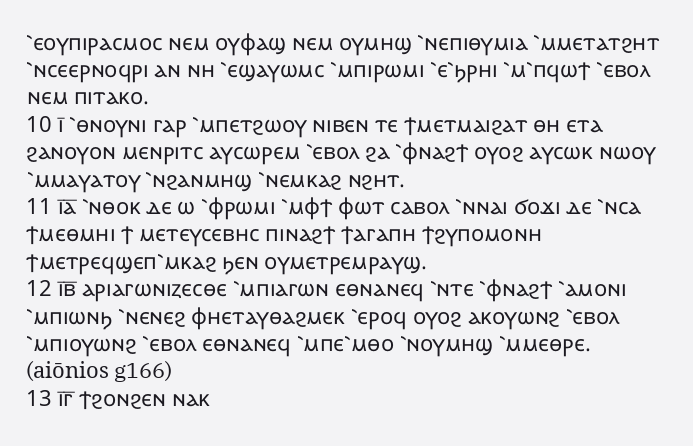⳿ⲉⲟⲩⲡⲓⲣⲁⲥⲙⲟⲥ ⲛⲉⲙ ⲟⲩⲫⲁϣ ⲛⲉⲙ ⲟⲩⲙⲏϣ ⳿ⲛⲉⲡⲓⲑⲩⲙⲓⲁ ⳿ⲙⲙⲉⲧⲁⲧϩⲏⲧ ⳿ⲛⲥⲉⲉⲣⲛⲟϥⲣⲓ ⲁⲛ ⲛⲏ ⳿ⲉϣⲁⲩⲱⲙⲥ ⳿ⲙⲡⲓⲣⲱⲙⲓ ⳿ⲉ⳿ϧⲣⲏⲓ ⳿ⲙ⳿ⲡϥⲱϯ ⳿ⲉⲃⲟⲗ ⲛⲉⲙ ⲡⲓⲧⲁⲕⲟ.
10 ⲓ̅ ⳿ⲑⲛⲟⲩⲛⲓ ⲅⲁⲣ ⳿ⲙⲡⲉⲧϩⲱⲟⲩ ⲛⲓⲃⲉⲛ ⲧⲉ ϯⲙⲉⲧⲙⲁⲓϩⲁⲧ ⲑⲏ ⲉⲧⲁ ϩⲁⲛⲟⲩⲟⲛ ⲙⲉⲛⲣⲓⲧⲥ ⲁⲩⲥⲱⲣⲉⲙ ⳿ⲉⲃⲟⲗ ϩⲁ ⳿ⲫⲛⲁϩϯ ⲟⲩⲟϩ ⲁⲩⲥⲱⲕ ⲛⲱⲟⲩ ⳿ⲙⲙⲁⲩⲁⲧⲟⲩ ⳿ⲛϩⲁⲛⲙⲏϣ ⳿ⲛⲉⲙⲕⲁϩ ⲛϩⲏⲧ.
11 ⲓ̅ⲁ̅ ⳿ⲛⲑⲟⲕ ⲇⲉ ⲱ ⳿ⲫⲣⲱⲙⲓ ⳿ⲙⲫϯ ⲫⲱⲧ ⲥⲁⲃⲟⲗ ⳿ⲛⲛⲁⲓ ϭⲟϫⲓ ⲇⲉ ⳿ⲛⲥⲁ ϯⲙⲉⲑⲙⲏⲓ ϯ ⲙⲉⲧⲉⲩⲥⲉⲃⲏⲥ ⲡⲓⲛⲁϩϯ ϯⲁⲅⲁⲡⲏ ϯϩⲩⲡⲟⲙⲟⲛⲏ ϯⲙⲉⲧⲣⲉϥϣⲉⲡ⳿ⲙⲕⲁϩ ϧⲉⲛ ⲟⲩⲙⲉⲧⲣⲉⲙⲣⲁⲩϣ.
12 ⲓ̅ⲃ̅ ⲁⲣⲓⲁⲅⲱⲛⲓⲍⲉⲥⲑⲉ ⳿ⲙⲡⲓⲁⲅⲱⲛ ⲉⲑⲛⲁⲛⲉϥ ⳿ⲛⲧⲉ ⳿ⲫⲛⲁϩϯ ⳿ⲁⲙⲟⲛⲓ ⳿ⲙⲡⲓⲱⲛϧ ⳿ⲛⲉⲛⲉϩ ⲫⲏⲉⲧⲁⲩⲑⲁϩⲙⲉⲕ ⳿ⲉⲣⲟϥ ⲟⲩⲟϩ ⲁⲕⲟⲩⲱⲛϩ ⳿ⲉⲃⲟⲗ ⳿ⲙⲡⲓⲟⲩⲱⲛϩ ⳿ⲉⲃⲟⲗ ⲉⲑⲛⲁⲛⲉϥ ⳿ⲙⲡⲉ⳿ⲙⲑⲟ ⳿ⲛⲟⲩⲙⲏϣ ⳿ⲙⲙⲉⲑⲣⲉ. (aiōnios g166)
13 ⲓ̅ⲅ̅ ϯϩⲟⲛϩⲉⲛ ⲛⲁⲕ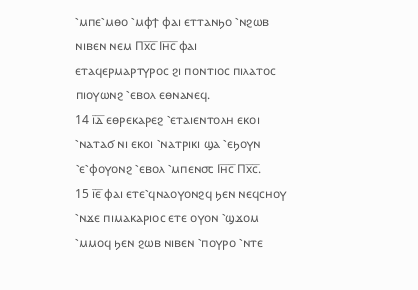⳿ⲙⲡⲉ⳿ⲙⲑⲟ ⳿ⲙⲫϯ ⲫⲁⲓ ⲉⲧⲧⲁⲛϧⲟ ⳿ⲛϩⲱⲃ ⲛⲓⲃⲉⲛ ⲛⲉⲙ Ⲡⲭ̅ⲥ̅ Ⲓⲏ̅ⲥ̅ ⲫⲁⲓ ⲉⲧⲁϥⲉⲣⲙⲁⲣⲧⲩⲣⲟⲥ ϩⲓ ⲡⲟⲛⲧⲓⲟⲥ ⲡⲓⲗⲁⲧⲟⲥ ⲡⲓⲟⲩⲱⲛϩ ⳿ⲉⲃⲟⲗ ⲉⲑⲛⲁⲛⲉϥ.
14 ⲓ̅ⲇ̅ ⲉⲑⲣⲉⲕⲁⲣⲉϩ ⳿ⲉⲧⲁⲓⲉⲛⲧⲟⲗⲏ ⲉⲕⲟⲓ ⳿ⲛⲁⲧⲁϭ ⲛⲓ ⲉⲕⲟⲓ ⳿ⲛⲁⲧⲣⲓⲕⲓ ϣⲁ ⳿ⲉϧⲟⲩⲛ ⳿ⲉ⳿ⲫⲟⲩⲟⲛϩ ⳿ⲉⲃⲟⲗ ⳿ⲙⲡⲉⲛ⳪ Ⲓⲏ̅ⲥ̅ Ⲡⲭ̅ⲥ̅.
15 ⲓ̅ⲉ̅ ⲫⲁⲓ ⲉⲧⲉ⳿ϥⲛⲁⲟⲩⲟⲛϩϥ ϧⲉⲛ ⲛⲉϥⲥⲏⲟⲩ ⳿ⲛϫⲉ ⲡⲓⲙⲁⲕⲁⲣⲓⲟⲥ ⲉⲧⲉ ⲟⲩⲟⲛ ⳿ϣϫⲟⲙ ⳿ⲙⲙⲟϥ ϧⲉⲛ ϩⲱⲃ ⲛⲓⲃⲉⲛ ⳿ⲡⲟⲩⲣⲟ ⳿ⲛⲧⲉ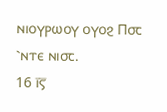ⲛⲓⲟⲩⲣⲱⲟⲩ ⲟⲩⲟϩ Ⲡ⳪ ⳿ⲛⲧⲉ ⲛⲓ⳪.
16 ⲓ̅ⲋ̅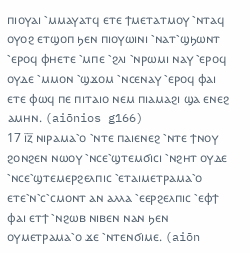ⲡⲓⲟⲩⲁⲓ ⳿ⲙⲙⲁⲩⲁⲧϥ ⲉⲧⲉ ϯⲙⲉⲧⲁⲧⲙⲟⲩ ⳿ⲛⲧⲁϥ ⲟⲩⲟϩ ⲉⲧϣⲟⲡ ϧⲉⲛ ⲡⲓⲟⲩⲱⲓⲛⲓ ⳿ⲛⲁⲧ⳿ϣϧⲱⲛⲧ ⳿ⲉⲣⲟϥ ⲫⲏⲉⲧⲉ ⳿ⲙⲡⲉ ⳿ϩⲗⲓ ⳿ⲛⲣⲱⲙⲓ ⲛⲁⲩ ⳿ⲉⲣⲟϥ ⲟⲩⲇⲉ ⳿ⲙⲙⲟⲛ ⳿ϣϫⲟⲙ ⳿ⲛⲥⲉⲛⲁⲩ ⳿ⲉⲣⲟϥ ⲫⲁⲓ ⲉⲧⲉ ⲫⲱϥ ⲡⲉ ⲡⲓⲧⲁⲓⲟ ⲛⲉⲙ ⲡⲓⲁⲙⲁϩⲓ ϣⲁ ⲉⲛⲉϩ ⲁⲙⲏⲛ. (aiōnios g166)
17 ⲓ̅ⲍ̅ ⲛⲓⲣⲁⲙⲁ⳿ⲟ ⳿ⲛⲧⲉ ⲡⲁⲓⲉⲛⲉϩ ⳿ⲛⲧⲉ ϯⲛⲟⲩ ϩⲟⲛϩⲉⲛ ⲛⲱⲟⲩ ⳿ⲛⲥⲉ⳿ϣⲧⲉⲙϭⲓⲥⲓ ⳿ⲛϩⲏⲧ ⲟⲩⲇⲉ ⳿ⲛⲥⲉ⳿ϣⲧⲉⲙⲉⲣϩⲉⲗⲡⲓⲥ ⳿ⲉⲧⲁⲓⲙⲉⲧⲣⲁⲙⲁ⳿ⲟ ⲉⲧⲉ⳿ⲛ⳿ⲥ⳿ⲥⲙⲟⲛⲧ ⲁⲛ ⲁⲗⲗⲁ ⳿ⲉⲉⲣϩⲉⲗⲡⲓⲥ ⳿ⲉⲫϯ ⲫⲁⲓ ⲉⲧϯ ⳿ⲛϩⲱⲃ ⲛⲓⲃⲉⲛ ⲛⲁⲛ ϧⲉⲛ ⲟⲩⲙⲉⲧⲣⲁⲙⲁ⳿ⲟ ϫⲉ ⳿ⲛⲧⲉⲛϭⲓⲙⲉ. (aiōn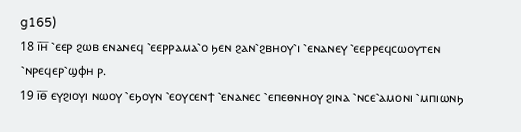g165)
18 ⲓ̅ⲏ̅ ⳿ⲉⲉⲣ ϩⲱⲃ ⲉⲛⲁⲛⲉϥ ⳿ⲉⲉⲣⲣⲁⲙⲁ⳿ⲟ ϧⲉⲛ ϩⲁⲛ⳿ϩⲃⲏⲟⲩ⳿ⲓ ⳿ⲉⲛⲁⲛⲉⲩ ⳿ⲉⲉⲣⲣⲉϥⲥⲱⲟⲩⲧⲉⲛ ⳿ⲛⲣⲉϥⲉⲣ⳿ϣⲫⲏ ⲣ.
19 ⲓ̅ⲑ̅ ⲉⲩϩⲓⲟⲩⲓ ⲛⲱⲟⲩ ⳿ⲉϧⲟⲩⲛ ⳿ⲉⲟⲩⲥⲉⲛϯ ⳿ⲉⲛⲁⲛⲉⲥ ⳿ⲉⲡⲉⲑⲛⲏⲟⲩ ϩⲓⲛⲁ ⳿ⲛⲥⲉ⳿ⲁⲙⲟⲛⲓ ⳿ⲙⲡⲓⲱⲛϧ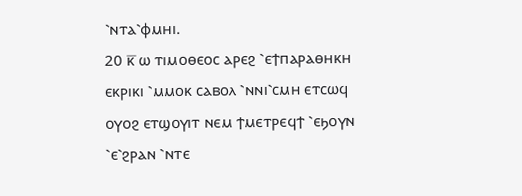⳿ⲛⲧⲁ⳿ⲫⲙⲏⲓ.
20 ⲕ̅ ⲱ ⲧⲓⲙⲟⲑⲉⲟⲥ ⲁⲣⲉϩ ⳿ⲉϯⲡⲁⲣⲁⲑⲏⲕⲏ ⲉⲕⲣⲓⲕⲓ ⳿ⲙⲙⲟⲕ ⲥⲁⲃⲟⲗ ⳿ⲛⲛⲓ⳿ⲥⲙⲏ ⲉⲧⲥⲱϥ ⲟⲩⲟϩ ⲉⲧϣⲟⲩⲓⲧ ⲛⲉⲙ ϯⲙⲉⲧⲣⲉϥϯ ⳿ⲉϧⲟⲩⲛ ⳿ⲉ⳿ϩⲣⲁⲛ ⳿ⲛⲧⲉ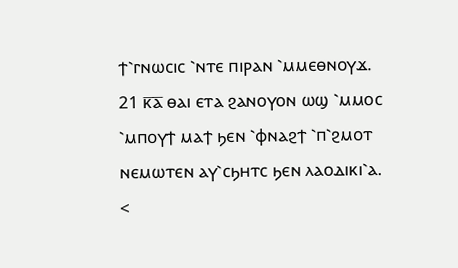ϯ⳿ⲅⲛⲱⲥⲓⲥ ⳿ⲛⲧⲉ ⲡⲓⲣⲁⲛ ⳿ⲙⲙⲉⲑⲛⲟⲩϫ.
21 ⲕ̅ⲁ̅ ⲑⲁⲓ ⲉⲧⲁ ϩⲁⲛⲟⲩⲟⲛ ⲱϣ ⳿ⲙⲙⲟⲥ ⳿ⲙⲡⲟⲩϯ ⲙⲁϯ ϧⲉⲛ ⳿ⲫⲛⲁϩϯ ⳿ⲡ⳿ϩⲙⲟⲧ ⲛⲉⲙⲱⲧⲉⲛ ⲁⲩ⳿ⲥϧⲏⲧⲥ ϧⲉⲛ ⲗⲁⲟⲇⲓⲕⲓ⳿ⲁ.
<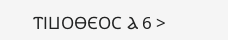ⲦⲒⳘⲞⲐⲈⲞⲤ Ⲁ 6 >